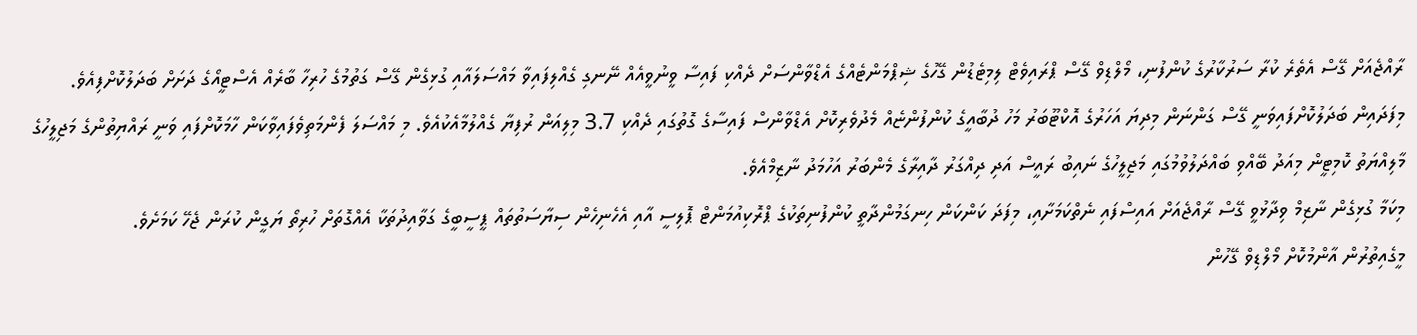ރާއްޖެއަށް ގޭސް އެތެރެ ކުރާ ސަރުކާރުގެ ކުންފުނި، މޯލްޑިވް ގޭސް ޕްރައިވެޓް ލިމިޓެޑުން ގޭހުގެ ޝިޕްމަންޓެއްގެ އެޑްވާންސަށް ދެއްކި ފައިސާ ވީނުވީއެއް ނޭނގި ގެއްލިފައިވާ މައްސަލައާއި ގުޅިގެން ގޭސް ގަތުމުގެ ހުރިހާ ބާރެއް އެސްޓީއޯގެ ދަށަށް ބަދަލުކޮށްފިއެވެ.
މިފަދައިން ބަދަލުކޮށްފައިވަނީ ގޭސް ގަންނަން މިދިޔަ އަހަރުގެ އޮކްޓޫބަރު މަހު ދުބާއީގެ ކުންފުންޏެއް މެދުވެރިކޮށް އެޑްވާންސް ފައިސާގެ ގޮތުގައި ދެއްކި 3.7 މިލިއަން ރުފިޔާ ގެއްލުމާއެކުއެވެ. މި މައްސަލަ ފެންމަތިވެފައިވާކަން ހާމަކޮށްފައި ވަނީ ރައްޔިތުންގެ މަޖިލީހުގެ މާލިއްޔަތު ކޮމިޓީން މިއަދު ބޭއްވި ބައްދަލުވުމުގައި މަޖިލީހުގެ ނައިބު ރައީސް އަދި ދިއްގަރު ދާއިރާގެ މެންބަރު އަހުމަދު ނާޒިމްއެވެ.
މިކަމާ ގުޅިގެން ނާޒިމް ވިދާޅުވީ ގޭސް ރާއްޖެއަށް އައިސްފައި ނެތްކަމަށާއި، މިފަދަ ކަންކަން ހިނގަމުންދާތީ ކުންފުނިތަކުގެ ޕްރޮކިއުމަންޓް ޕޮލިސީ އާއި އެހެނިހެން ސިޔާސަތުތައް ޕީސީބީގެ ގަވާއިދުތަކާ އެއްގޮތަށް ހުރިތޯ ޔަގީން ކުރަން ޖެހޭ ކަމަށެވެ.
މީގެއިތުރުން އާންމުކޮށް މޯލްޑިވް ގޭހުން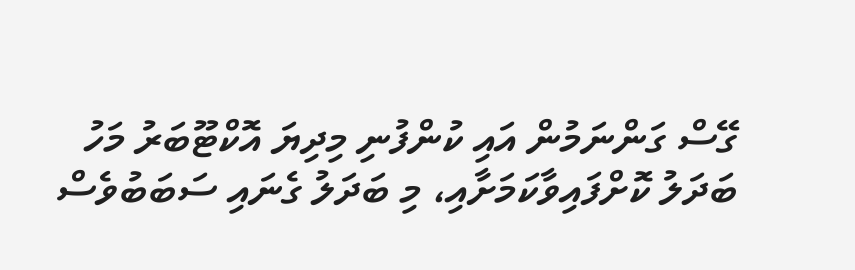ގޭސް ގަންނަމުން އައި ކުންފުނި މިދިޔަ އޮކްޓޫބަރު މަހު ބަދަލު ކޮށްފައިވާކަމަށާއި، މި ބަދަލު ގެނައި ސަބަބުވެސް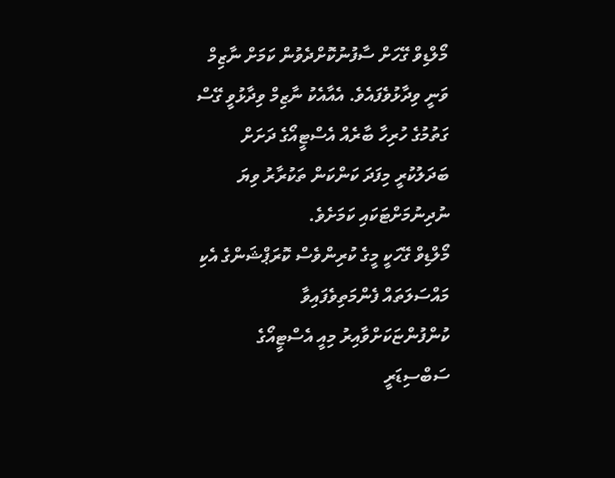މޯލްޑިވް ގޭހަށް ސާފުނުކޮށްދެވުން ކަމަށް ނާޒިމް ވަނީ ވިދާޅުވެފައެވެ. އެއާއެކު ނާޒިމް ވިދާޅުވީ ގޭސް ގަތުމުގެ ހުރިހާ ބާރެއް އެސްޓީއޯގެ ދަށަށް ބަދަލުކުރީ މިފަދަ ކަންކަން ތަކުރާރު ވިޔަ ނުދިނުމަށްޓަކައި ކަމަށެވެ.
މޯލްޑިވް ގޭހަކީ މީގެ ކުރިންވެސް ކޮރަޕްޝަންގެ އެކި މައްސަލަތައް ފެންމަތިވެފައިވާ ކުންފުންޏަކަށްވާއިރު މިއީ އެސްޓީއޯގެ ސަބްސިޑަރީ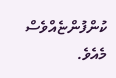ކުންފުންޏެއްވެސް މެއެވެ.